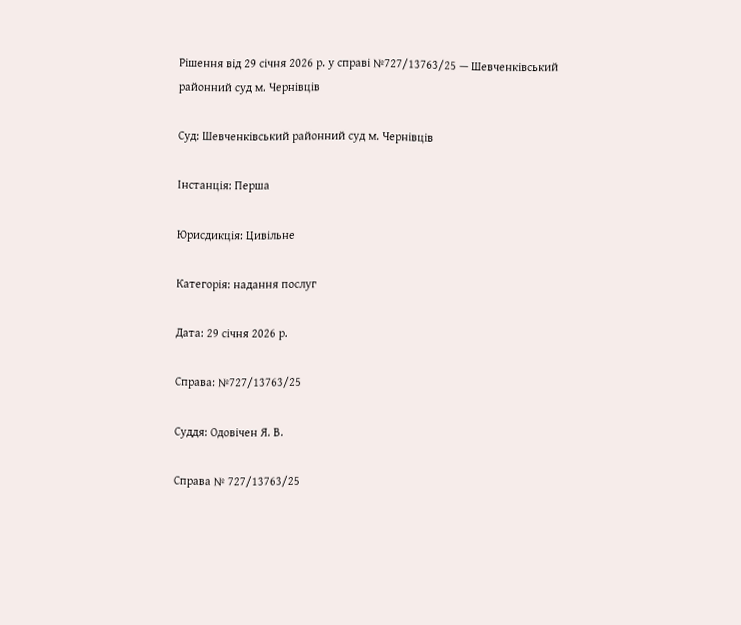Рішення від 29 січня 2026 р. у справі №727/13763/25 — Шевченківський районний суд м. Чернівців

Суд: Шевченківський районний суд м. Чернівців

Інстанція: Перша

Юрисдикція: Цивільне

Категорія: надання послуг

Дата: 29 січня 2026 р.

Справа: №727/13763/25

Суддя: Одовічен Я. В.

Справа № 727/13763/25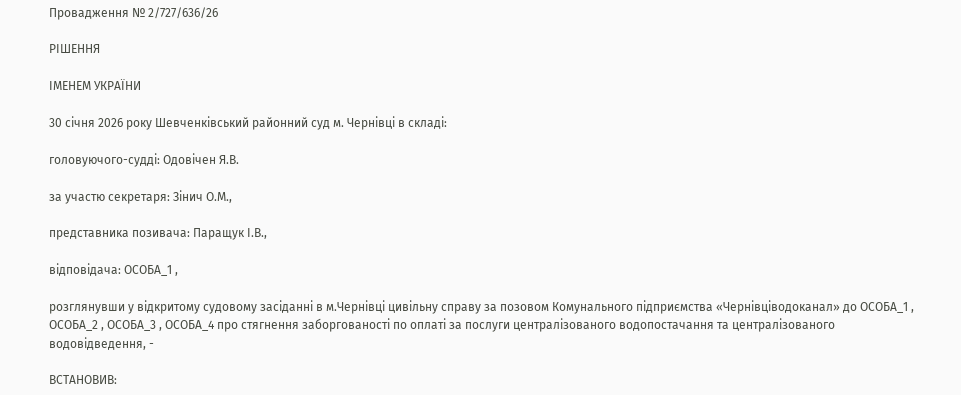Провадження № 2/727/636/26

РІШЕННЯ

ІМЕНЕМ УКРАЇНИ

30 січня 2026 року Шевченківський районний суд м. Чернівці в складі:

головуючого-судді: Одовічен Я.В.

за участю секретаря: Зінич О.М.,

представника позивача: Паращук І.В.,

відповідача: ОСОБА_1 ,

розглянувши у відкритому судовому засіданні в м.Чернівці цивільну справу за позовом Комунального підприємства «Чернівціводоканал» до ОСОБА_1 , ОСОБА_2 , ОСОБА_3 , ОСОБА_4 про стягнення заборгованості по оплаті за послуги централізованого водопостачання та централізованого водовідведення, -

ВСТАНОВИВ: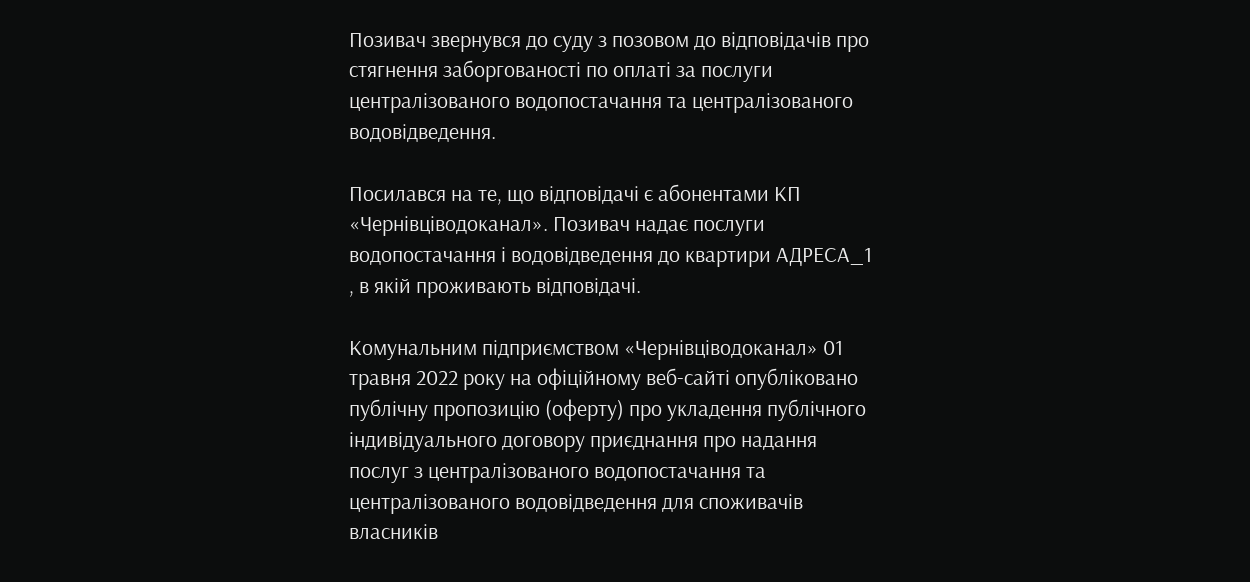Позивач звернувся до суду з позовом до відповідачів про стягнення заборгованості по оплаті за послуги централізованого водопостачання та централізованого водовідведення.

Посилався на те, що відповідачі є абонентами КП «Чернівціводоканал». Позивач надає послуги водопостачання і водовідведення до квартири АДРЕСА_1 , в якій проживають відповідачі.

Комунальним підприємством «Чернівціводоканал» 01 травня 2022 року на офіційному веб-сайті опубліковано публічну пропозицію (оферту) про укладення публічного індивідуального договору приєднання про надання послуг з централізованого водопостачання та централізованого водовідведення для споживачів власників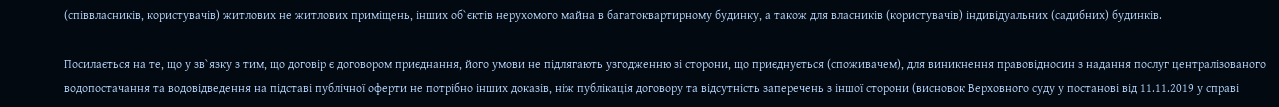(співвласників, користувачів) житлових не житлових приміщень, інших об`єктів нерухомого майна в багатоквартирному будинку, а також для власників (користувачів) індивідуальних (садибних) будинків.

Посилається на те, що у зв`язку з тим, що договір є договором приєднання, його умови не підлягають узгодженню зі сторони, що приєднується (споживачем), для виникнення правовідносин з надання послуг централізованого водопостачання та водовідведення на підставі публічної оферти не потрібно інших доказів, ніж публікація договору та відсутність заперечень з іншої сторони (висновок Верховного суду у постанові від 11.11.2019 у справі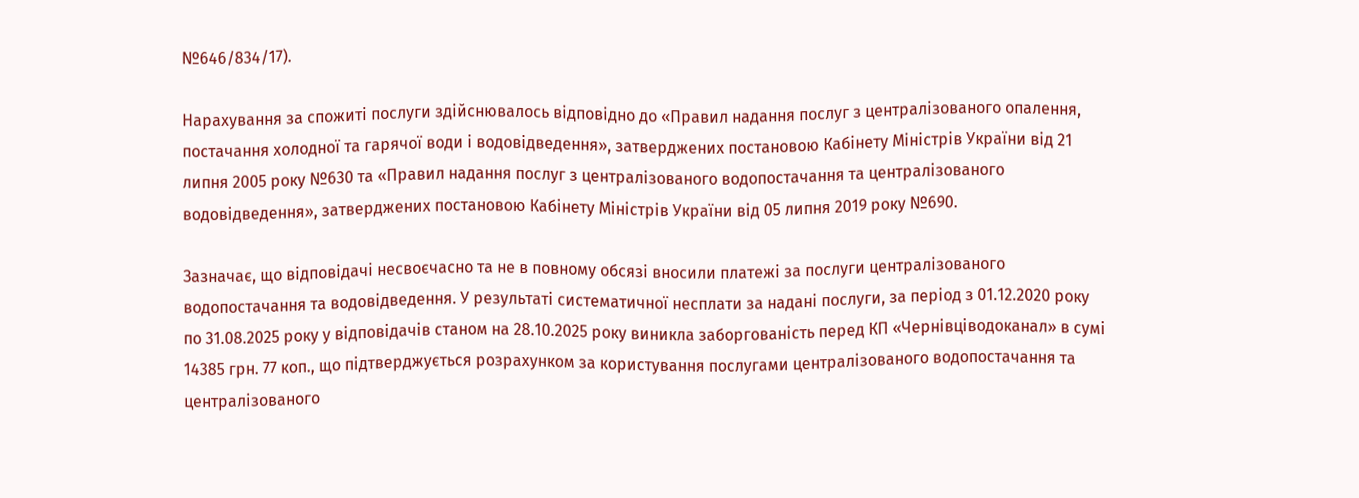№646/834/17).

Нарахування за спожиті послуги здійснювалось відповідно до «Правил надання послуг з централізованого опалення, постачання холодної та гарячої води і водовідведення», затверджених постановою Кабінету Міністрів України від 21 липня 2005 року №630 та «Правил надання послуг з централізованого водопостачання та централізованого водовідведення», затверджених постановою Кабінету Міністрів України від 05 липня 2019 року №690.

Зазначає, що відповідачі несвоєчасно та не в повному обсязі вносили платежі за послуги централізованого водопостачання та водовідведення. У результаті систематичної несплати за надані послуги, за період з 01.12.2020 року по 31.08.2025 року у відповідачів станом на 28.10.2025 року виникла заборгованість перед КП «Чернівціводоканал» в сумі 14385 грн. 77 коп., що підтверджується розрахунком за користування послугами централізованого водопостачання та централізованого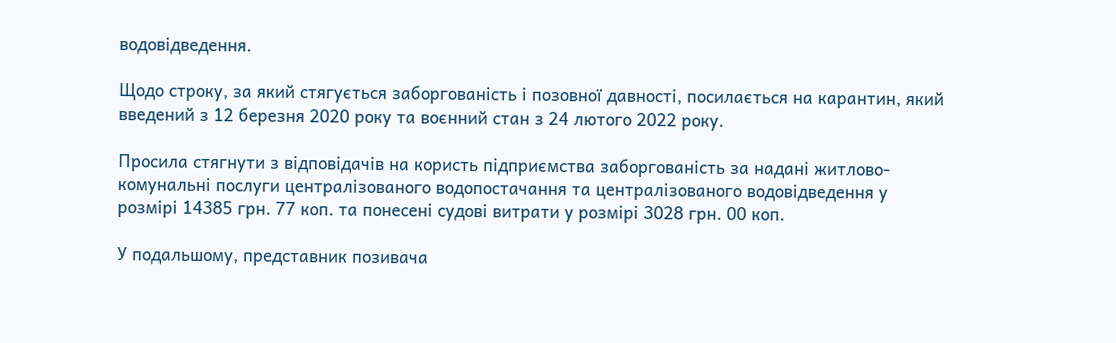водовідведення.

Щодо строку, за який стягується заборгованість і позовної давності, посилається на карантин, який введений з 12 березня 2020 року та воєнний стан з 24 лютого 2022 року.

Просила стягнути з відповідачів на користь підприємства заборгованість за надані житлово-комунальні послуги централізованого водопостачання та централізованого водовідведення у розмірі 14385 грн. 77 коп. та понесені судові витрати у розмірі 3028 грн. 00 коп.

У подальшому, представник позивача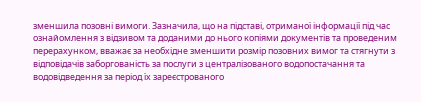зменшила позовні вимоги. Зазначила, що на підставі, отриманої інформації під час ознайомлення з відзивом та доданими до нього копіями документів та проведеним перерахунком, вважає за необхідне зменшити розмір позовних вимог та стягнути з відповідачів заборгованість за послуги з централізованого водопостачання та водовідведення за період їх зареєстрованого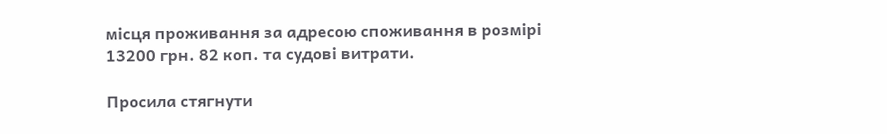місця проживання за адресою споживання в розмірі 13200 грн. 82 коп. та судові витрати.

Просила стягнути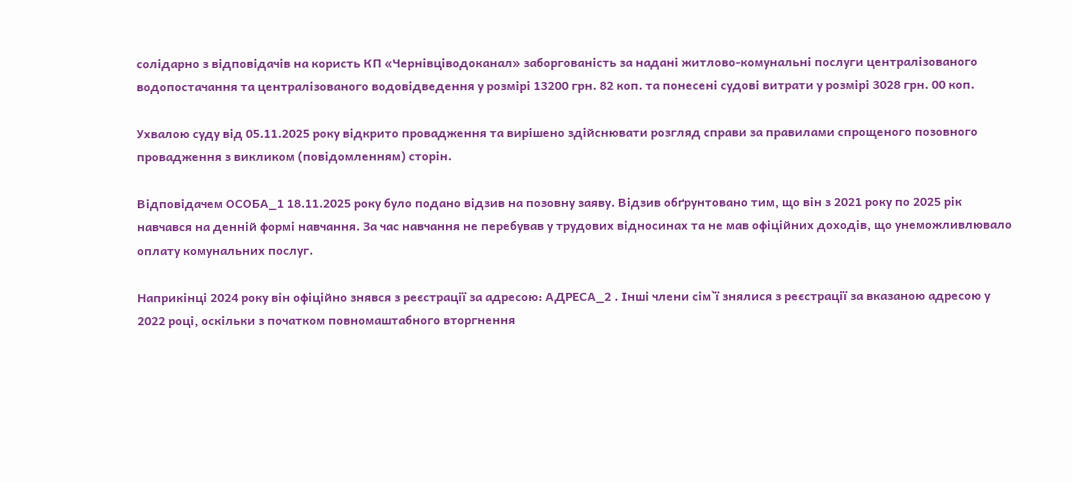солідарно з відповідачів на користь КП «Чернівціводоканал» заборгованість за надані житлово-комунальні послуги централізованого водопостачання та централізованого водовідведення у розмірі 13200 грн. 82 коп. та понесені судові витрати у розмірі 3028 грн. 00 коп.

Ухвалою суду від 05.11.2025 року відкрито провадження та вирішено здійснювати розгляд справи за правилами спрощеного позовного провадження з викликом (повідомленням) сторін.

Відповідачем ОСОБА_1 18.11.2025 року було подано відзив на позовну заяву. Відзив обґрунтовано тим, що він з 2021 року по 2025 рік навчався на денній формі навчання. За час навчання не перебував у трудових відносинах та не мав офіційних доходів, що унеможливлювало оплату комунальних послуг.

Наприкінці 2024 року він офіційно знявся з реєстрації за адресою: АДРЕСА_2 . Інші члени сім`ї знялися з реєстрації за вказаною адресою у 2022 році, оскільки з початком повномаштабного вторгнення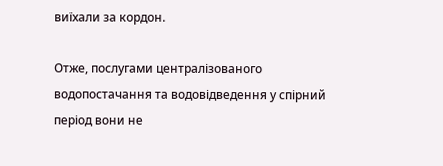виїхали за кордон.

Отже, послугами централізованого водопостачання та водовідведення у спірний період вони не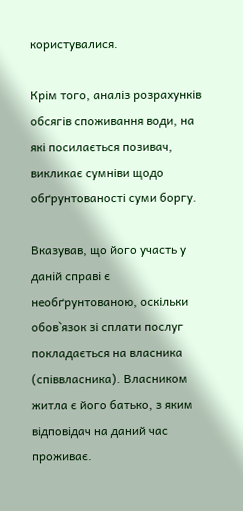користувалися.

Крім того, аналіз розрахунків обсягів споживання води, на які посилається позивач, викликає сумніви щодо обґрунтованості суми боргу.

Вказував, що його участь у даній справі є необґрунтованою, оскільки обов`язок зі сплати послуг покладається на власника (співвласника). Власником житла є його батько, з яким відповідач на даний час проживає.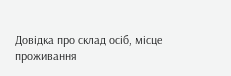Довідка про склад осіб, місце проживання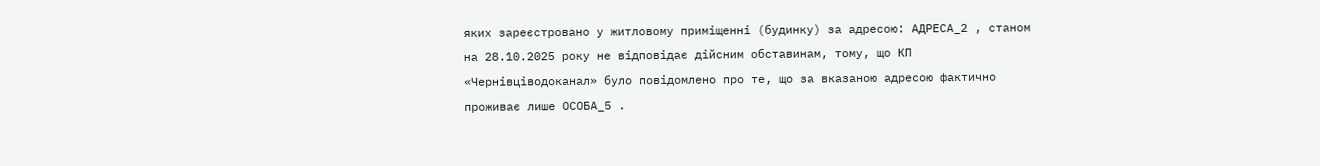яких зареєстровано у житловому приміщенні (будинку) за адресою: АДРЕСА_2 , станом на 28.10.2025 року не відповідає дійсним обставинам, тому, що КП «Чернівціводоканал» було повідомлено про те, що за вказаною адресою фактично проживає лише ОСОБА_5 .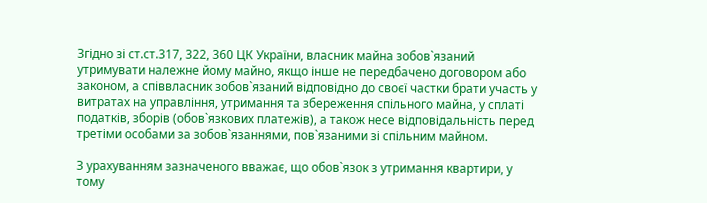Згідно зі ст.ст.317, 322, 360 ЦК України, власник майна зобов`язаний утримувати належне йому майно, якщо інше не передбачено договором або законом, а співвласник зобов`язаний відповідно до своєї частки брати участь у витратах на управління, утримання та збереження спільного майна, у сплаті податків, зборів (обов`язкових платежів), а також несе відповідальність перед третіми особами за зобов`язаннями, пов`язаними зі спільним майном.

З урахуванням зазначеного вважає, що обов`язок з утримання квартири, у тому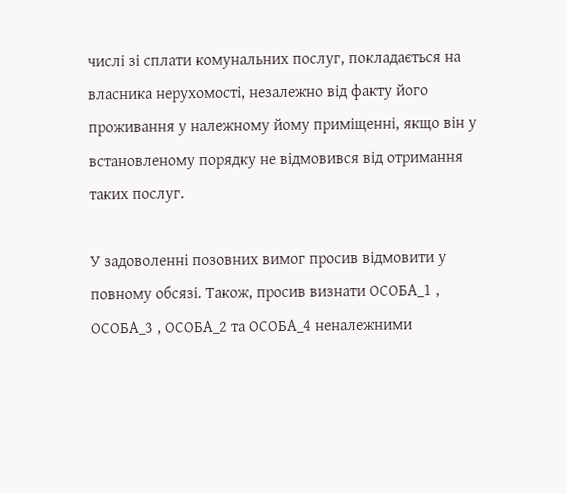числі зі сплати комунальних послуг, покладається на власника нерухомості, незалежно від факту його проживання у належному йому приміщенні, якщо він у встановленому порядку не відмовився від отримання таких послуг.

У задоволенні позовних вимог просив відмовити у повному обсязі. Також, просив визнати ОСОБА_1 , ОСОБА_3 , ОСОБА_2 та ОСОБА_4 неналежними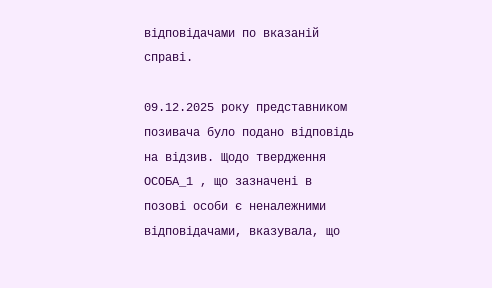відповідачами по вказаній справі.

09.12.2025 року представником позивача було подано відповідь на відзив. Щодо твердження ОСОБА_1 , що зазначені в позові особи є неналежними відповідачами, вказувала, що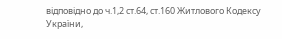відповідно до ч.1,2 ст.64, ст.160 Житлового Кодексу України,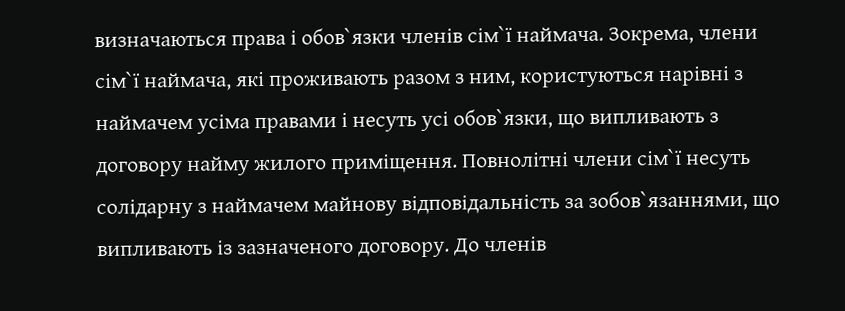визначаються права і обов`язки членів сім`ї наймача. Зокрема, члени сім`ї наймача, які проживають разом з ним, користуються нарівні з наймачем усіма правами і несуть усі обов`язки, що випливають з договору найму жилого приміщення. Повнолітні члени сім`ї несуть солідарну з наймачем майнову відповідальність за зобов`язаннями, що випливають із зазначеного договору. До членів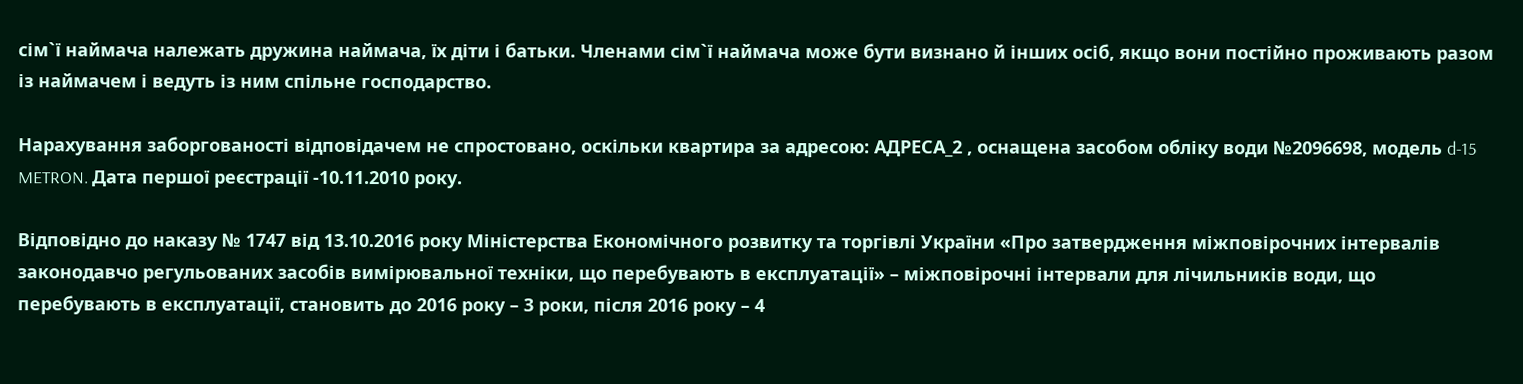сім`ї наймача належать дружина наймача, їх діти і батьки. Членами сім`ї наймача може бути визнано й інших осіб, якщо вони постійно проживають разом із наймачем і ведуть із ним спільне господарство.

Нарахування заборгованості відповідачем не спростовано, оскільки квартира за адресою: АДРЕСА_2 , оснащена засобом обліку води №2096698, модель d-15 METRON. Дата першої реєстрації -10.11.2010 року.

Відповідно до наказу № 1747 від 13.10.2016 року Міністерства Економічного розвитку та торгівлі України «Про затвердження міжповірочних інтервалів законодавчо регульованих засобів вимірювальної техніки, що перебувають в експлуатації» – міжповірочні інтервали для лічильників води, що перебувають в експлуатації, становить до 2016 року – 3 роки, після 2016 року – 4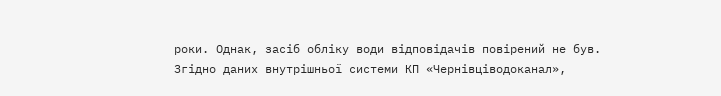роки. Однак, засіб обліку води відповідачів повірений не був. Згідно даних внутрішньої системи КП «Чернівціводоканал»,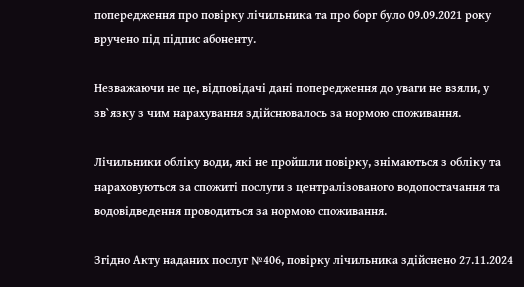попередження про повірку лічильника та про борг було 09.09.2021 року вручено під підпис абоненту.

Незважаючи не це, відповідачі дані попередження до уваги не взяли, у зв`язку з чим нарахування здійснювалось за нормою споживання.

Лічильники обліку води, які не пройшли повірку, знімаються з обліку та нараховуються за спожиті послуги з централізованого водопостачання та водовідведення проводиться за нормою споживання.

Згідно Акту наданих послуг №406, повірку лічильника здійснено 27.11.2024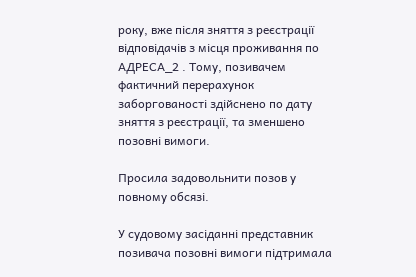року, вже після зняття з реєстрації відповідачів з місця проживання по АДРЕСА_2 . Тому, позивачем фактичний перерахунок заборгованості здійснено по дату зняття з реєстрації, та зменшено позовні вимоги.

Просила задовольнити позов у повному обсязі.

У судовому засіданні представник позивача позовні вимоги підтримала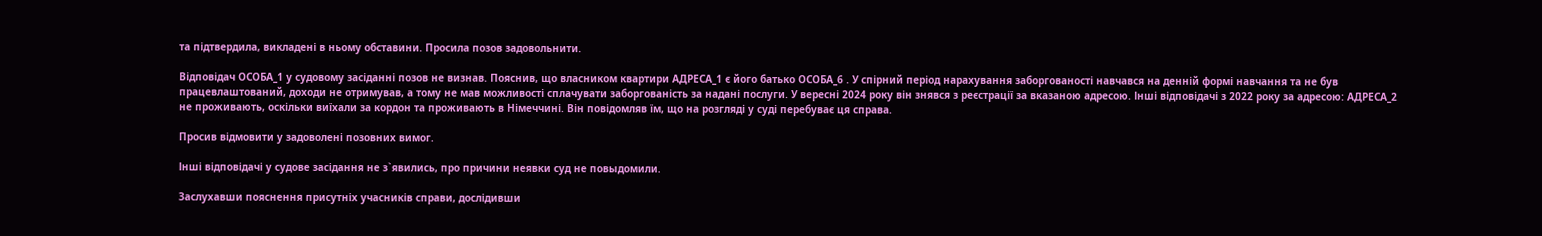та підтвердила, викладені в ньому обставини. Просила позов задовольнити.

Відповідач ОСОБА_1 у судовому засіданні позов не визнав. Пояснив, що власником квартири АДРЕСА_1 є його батько ОСОБА_6 . У спірний період нарахування заборгованості навчався на денній формі навчання та не був працевлаштований, доходи не отримував, а тому не мав можливості сплачувати заборгованість за надані послуги. У вересні 2024 року він знявся з реєстрації за вказаною адресою. Інші відповідачі з 2022 року за адресою: АДРЕСА_2 не проживають, оскільки виїхали за кордон та проживають в Німеччині. Він повідомляв їм, що на розгляді у суді перебуває ця справа.

Просив відмовити у задоволені позовних вимог.

Інші відповідачі у судове засідання не з`явились, про причини неявки суд не повыдомили.

Заслухавши пояснення присутніх учасників справи, дослідивши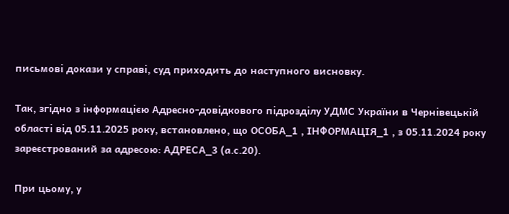письмові докази у справі, суд приходить до наступного висновку.

Так, згідно з інформацією Адресно-довідкового підрозділу УДМС України в Чернівецькій області від 05.11.2025 року, встановлено, що ОСОБА_1 , ІНФОРМАЦІЯ_1 , з 05.11.2024 року зареєстрований за адресою: АДРЕСА_3 (а.с.20).

При цьому, у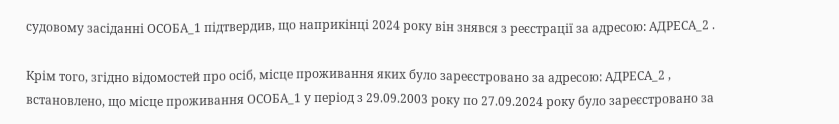судовому засіданні ОСОБА_1 підтвердив, що наприкінці 2024 року він знявся з реєстрації за адресою: АДРЕСА_2 .

Крім того, згідно відомостей про осіб, місце проживання яких було зареєстровано за адресою: АДРЕСА_2 , встановлено, що місце проживання ОСОБА_1 у період з 29.09.2003 року по 27.09.2024 року було зареєстровано за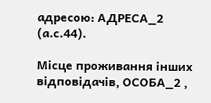адресою: АДРЕСА_2 (а.с.44).

Місце проживання інших відповідачів, ОСОБА_2 ,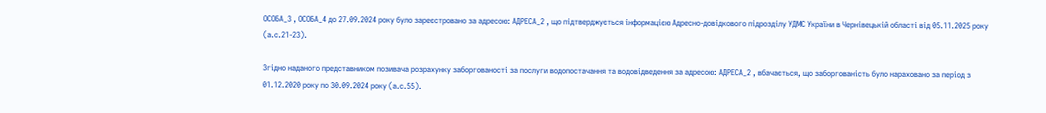ОСОБА_3 , ОСОБА_4 до 27.09.2024 року було зареєстровано за адресою: АДРЕСА_2 , що підтверджується інформацією Адресно-довідкового підрозділу УДМС України в Чернівецькій області від 05.11.2025 року (а.с.21-23).

Згідно наданого представником позивача розрахунку заборгованості за послуги водопостачання та водовідведення за адресою: АДРЕСА_2 , вбачається, що заборгованість було нараховано за період з 01.12.2020 року по 30.09.2024 року (а.с.55).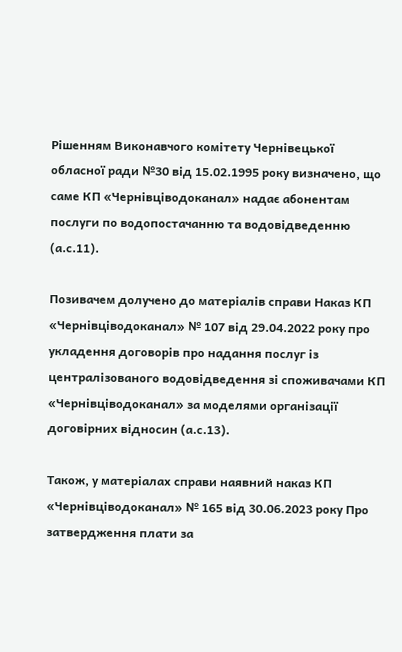Рішенням Виконавчого комітету Чернівецької обласної ради №30 від 15.02.1995 року визначено, що саме КП «Чернівціводоканал» надає абонентам послуги по водопостачанню та водовідведенню (а.с.11).

Позивачем долучено до матеріалів справи Наказ КП «Чернівціводоканал» № 107 від 29.04.2022 року про укладення договорів про надання послуг із централізованого водовідведення зі споживачами КП «Чернівціводоканал» за моделями організації договірних відносин (а.с.13).

Також, у матеріалах справи наявний наказ КП «Чернівціводоканал» № 165 від 30.06.2023 року Про затвердження плати за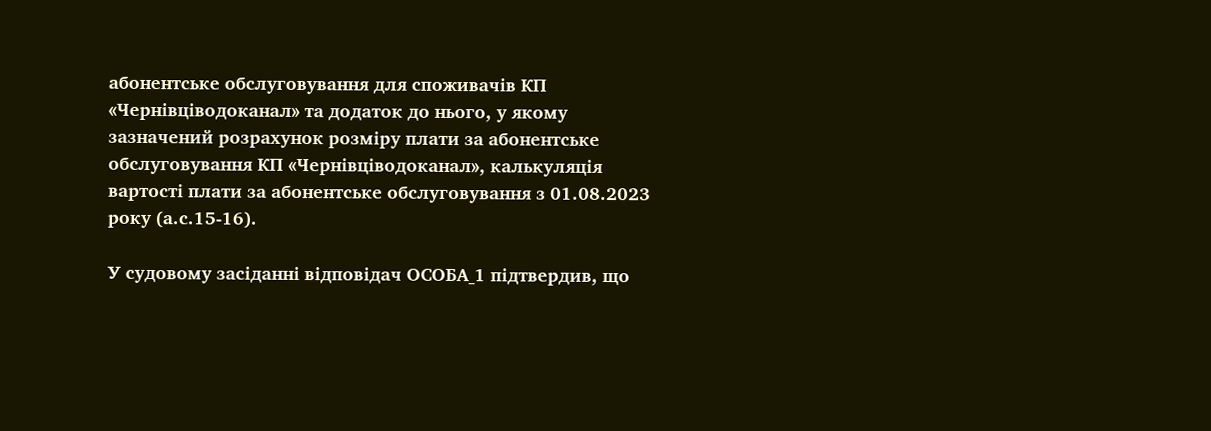абонентське обслуговування для споживачів КП «Чернівціводоканал» та додаток до нього, у якому зазначений розрахунок розміру плати за абонентське обслуговування КП «Чернівціводоканал», калькуляція вартості плати за абонентське обслуговування з 01.08.2023 року (а.с.15-16).

У судовому засіданні відповідач ОСОБА_1 підтвердив, що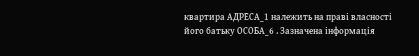квартира АДРЕСА_1 належить на праві власності його батьку ОСОБА_6 . Зазначена інформація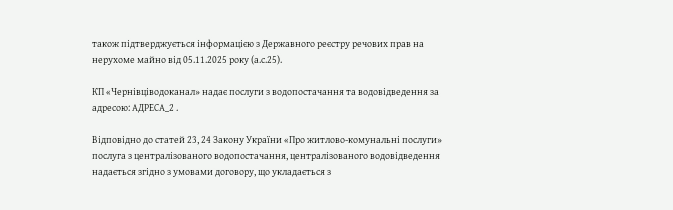також підтверджується інформацією з Державного реєстру речових прав на нерухоме майно від 05.11.2025 року (а.с.25).

КП «Чернівціводоканал» надає послуги з водопостачання та водовідведення за адресою: АДРЕСА_2 .

Відповідно до статей 23, 24 Закону України «Про житлово-комунальні послуги» послуга з централізованого водопостачання, централізованого водовідведення надається згідно з умовами договору, що укладається з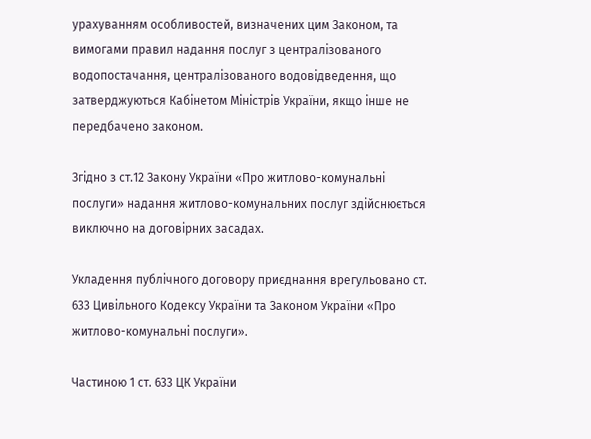урахуванням особливостей, визначених цим Законом, та вимогами правил надання послуг з централізованого водопостачання, централізованого водовідведення, що затверджуються Кабінетом Міністрів України, якщо інше не передбачено законом.

Згідно з ст.12 Закону України «Про житлово-комунальні послуги» надання житлово-комунальних послуг здійснюється виключно на договірних засадах.

Укладення публічного договору приєднання врегульовано ст. 633 Цивільного Кодексу України та Законом України «Про житлово-комунальні послуги».

Частиною 1 ст. 633 ЦК України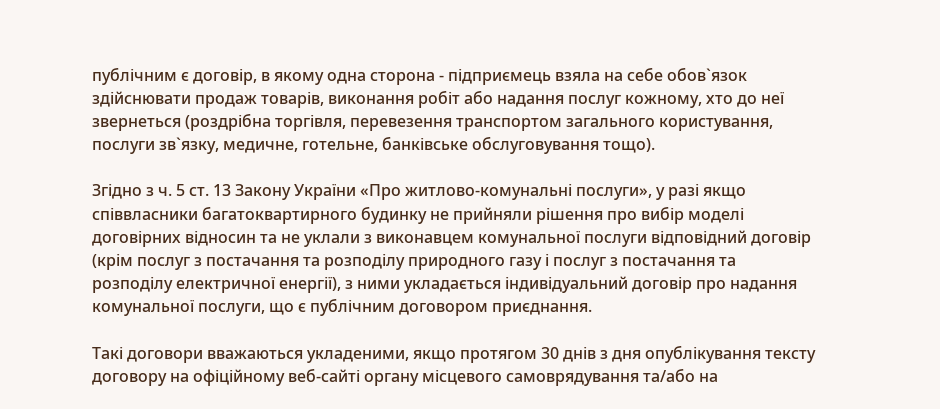публічним є договір, в якому одна сторона - підприємець взяла на себе обов`язок здійснювати продаж товарів, виконання робіт або надання послуг кожному, хто до неї звернеться (роздрібна торгівля, перевезення транспортом загального користування, послуги зв`язку, медичне, готельне, банківське обслуговування тощо).

Згідно з ч. 5 ст. 13 Закону України «Про житлово-комунальні послуги», у разі якщо співвласники багатоквартирного будинку не прийняли рішення про вибір моделі договірних відносин та не уклали з виконавцем комунальної послуги відповідний договір (крім послуг з постачання та розподілу природного газу і послуг з постачання та розподілу електричної енергії), з ними укладається індивідуальний договір про надання комунальної послуги, що є публічним договором приєднання.

Такі договори вважаються укладеними, якщо протягом 30 днів з дня опублікування тексту договору на офіційному веб-сайті органу місцевого самоврядування та/або на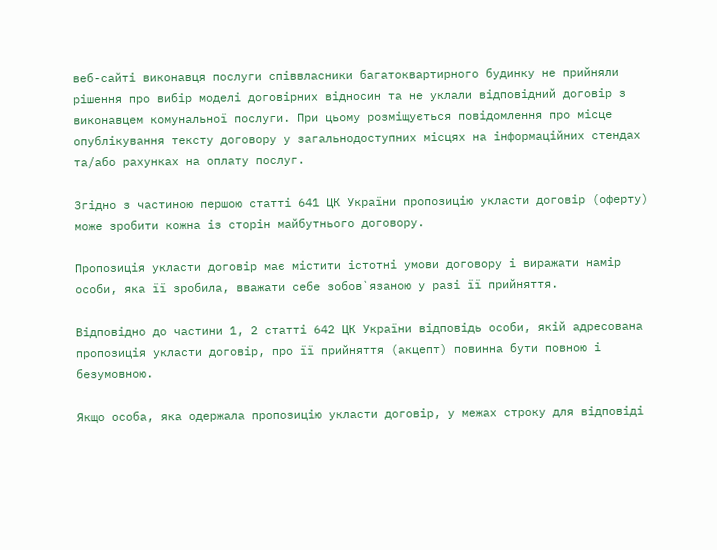веб-сайті виконавця послуги співвласники багатоквартирного будинку не прийняли рішення про вибір моделі договірних відносин та не уклали відповідний договір з виконавцем комунальної послуги. При цьому розміщується повідомлення про місце опублікування тексту договору у загальнодоступних місцях на інформаційних стендах та/або рахунках на оплату послуг.

Згідно з частиною першою статті 641 ЦК України пропозицію укласти договір (оферту) може зробити кожна із сторін майбутнього договору.

Пропозиція укласти договір має містити істотні умови договору і виражати намір особи, яка її зробила, вважати себе зобов`язаною у разі її прийняття.

Відповідно до частини 1, 2 статті 642 ЦК України відповідь особи, якій адресована пропозиція укласти договір, про її прийняття (акцепт) повинна бути повною і безумовною.

Якщо особа, яка одержала пропозицію укласти договір, у межах строку для відповіді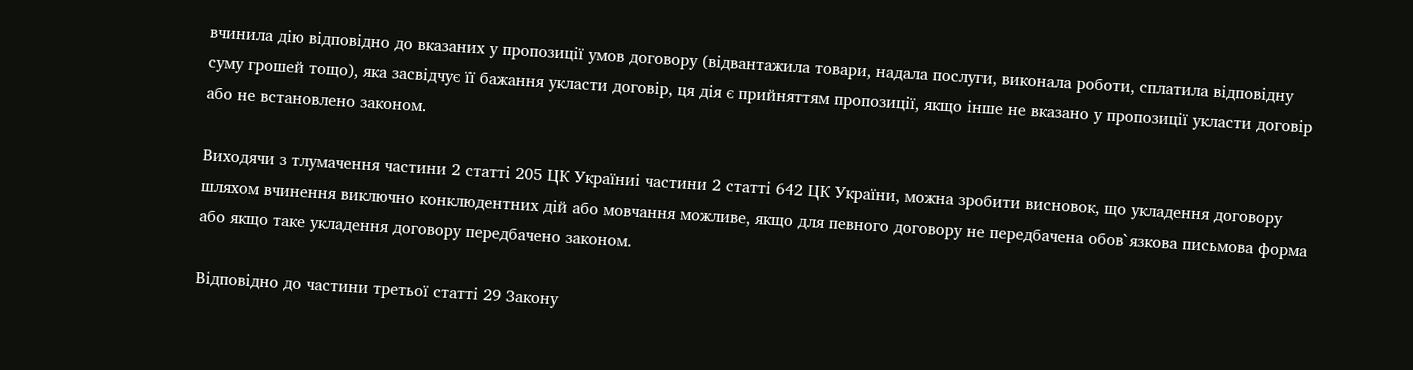вчинила дію відповідно до вказаних у пропозиції умов договору (відвантажила товари, надала послуги, виконала роботи, сплатила відповідну суму грошей тощо), яка засвідчує її бажання укласти договір, ця дія є прийняттям пропозиції, якщо інше не вказано у пропозиції укласти договір або не встановлено законом.

Виходячи з тлумачення частини 2 статті 205 ЦК Україниі частини 2 статті 642 ЦК України, можна зробити висновок, що укладення договору шляхом вчинення виключно конклюдентних дій або мовчання можливе, якщо для певного договору не передбачена обов`язкова письмова форма або якщо таке укладення договору передбачено законом.

Відповідно до частини третьої статті 29 Закону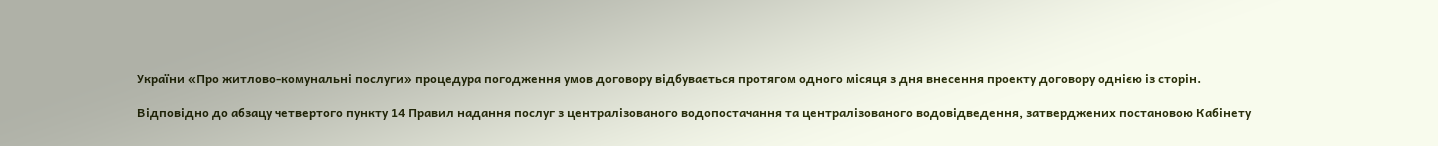України «Про житлово-комунальні послуги» процедура погодження умов договору відбувається протягом одного місяця з дня внесення проекту договору однією із сторін.

Відповідно до абзацу четвертого пункту 14 Правил надання послуг з централізованого водопостачання та централізованого водовідведення, затверджених постановою Кабінету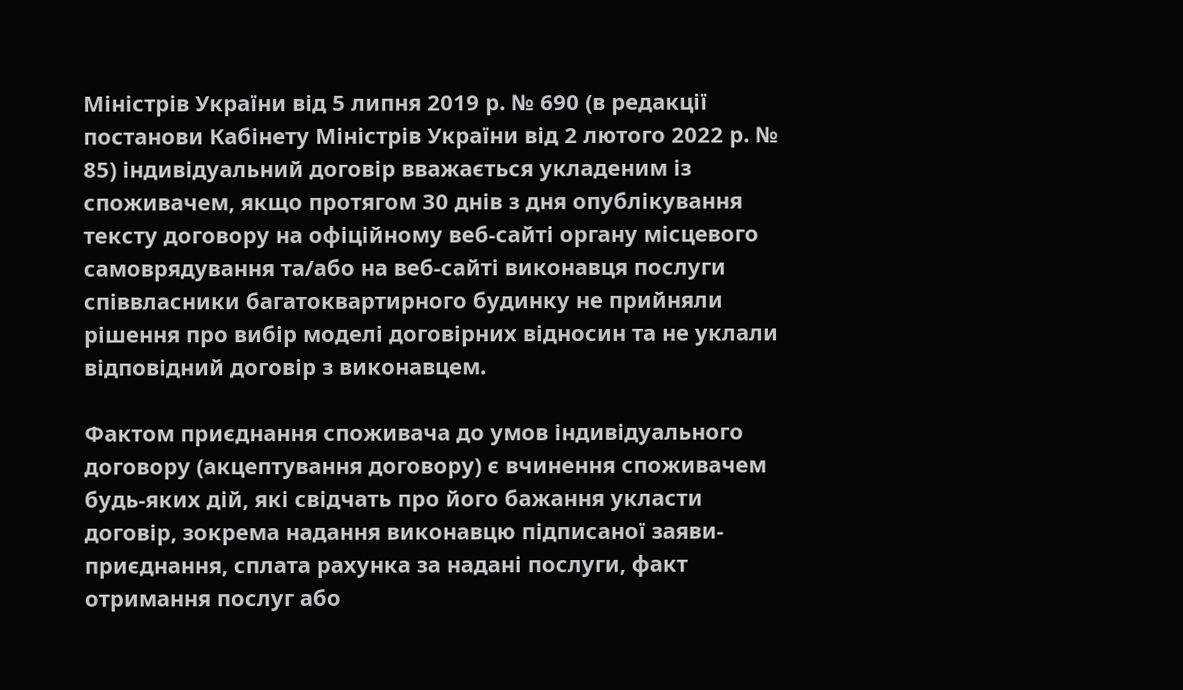Міністрів України від 5 липня 2019 р. № 690 (в редакції постанови Кабінету Міністрів України від 2 лютого 2022 р. № 85) індивідуальний договір вважається укладеним із споживачем, якщо протягом 30 днів з дня опублікування тексту договору на офіційному веб-сайті органу місцевого самоврядування та/або на веб-сайті виконавця послуги співвласники багатоквартирного будинку не прийняли рішення про вибір моделі договірних відносин та не уклали відповідний договір з виконавцем.

Фактом приєднання споживача до умов індивідуального договору (акцептування договору) є вчинення споживачем будь-яких дій, які свідчать про його бажання укласти договір, зокрема надання виконавцю підписаної заяви-приєднання, сплата рахунка за надані послуги, факт отримання послуг або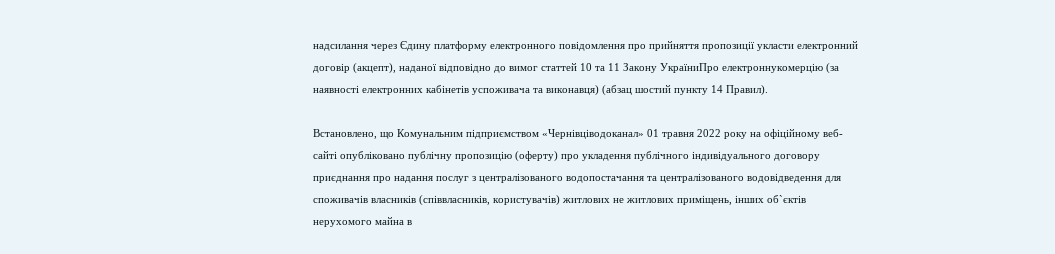надсилання через Єдину платформу електронного повідомлення про прийняття пропозиції укласти електронний договір (акцепт), наданої відповідно до вимог статтей 10 та 11 Закону УкраїниПро електроннукомерцію (за наявності електронних кабінетів успоживача та виконавця) (абзац шостий пункту 14 Правил).

Встановлено, що Комунальним підприємством «Чернівціводоканал» 01 травня 2022 року на офіційному веб-сайті опубліковано публічну пропозицію (оферту) про укладення публічного індивідуального договору приєднання про надання послуг з централізованого водопостачання та централізованого водовідведення для споживачів власників (співвласників, користувачів) житлових не житлових приміщень, інших об`єктів нерухомого майна в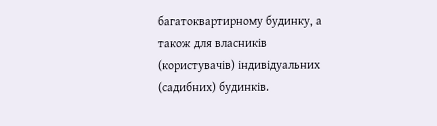багатоквартирному будинку, а також для власників (користувачів) індивідуальних (садибних) будинків.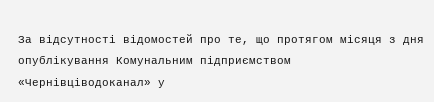За відсутності відомостей про те, що протягом місяця з дня опублікування Комунальним підприємством «Чернівціводоканал» у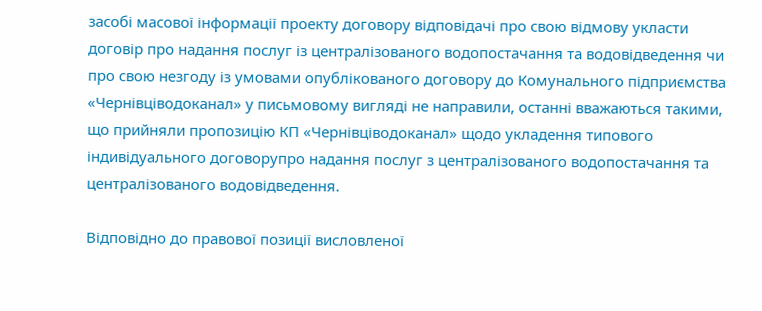засобі масової інформації проекту договору відповідачі про свою відмову укласти договір про надання послуг із централізованого водопостачання та водовідведення чи про свою незгоду із умовами опублікованого договору до Комунального підприємства «Чернівціводоканал» у письмовому вигляді не направили, останні вважаються такими, що прийняли пропозицію КП «Чернівціводоканал» щодо укладення типового індивідуального договорупро надання послуг з централізованого водопостачання та централізованого водовідведення.

Відповідно до правової позиції висловленої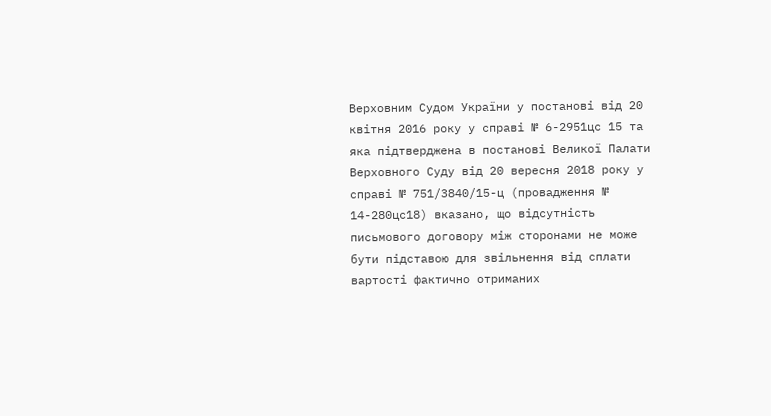Верховним Судом України у постанові від 20 квітня 2016 року у справі № 6-2951цс 15 та яка підтверджена в постанові Великої Палати Верховного Суду від 20 вересня 2018 року у справі № 751/3840/15-ц (провадження № 14-280цс18) вказано, що відсутність письмового договору між сторонами не може бути підставою для звільнення від сплати вартості фактично отриманих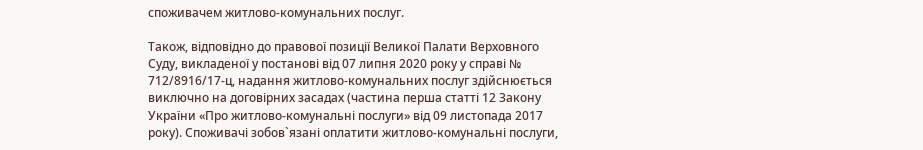споживачем житлово-комунальних послуг.

Також, відповідно до правової позиції Великої Палати Верховного Суду, викладеної у постанові від 07 липня 2020 року у справі № 712/8916/17-ц, надання житлово-комунальних послуг здійснюється виключно на договірних засадах (частина перша статті 12 Закону України «Про житлово-комунальні послуги» від 09 листопада 2017 року). Споживачі зобов`язані оплатити житлово-комунальні послуги,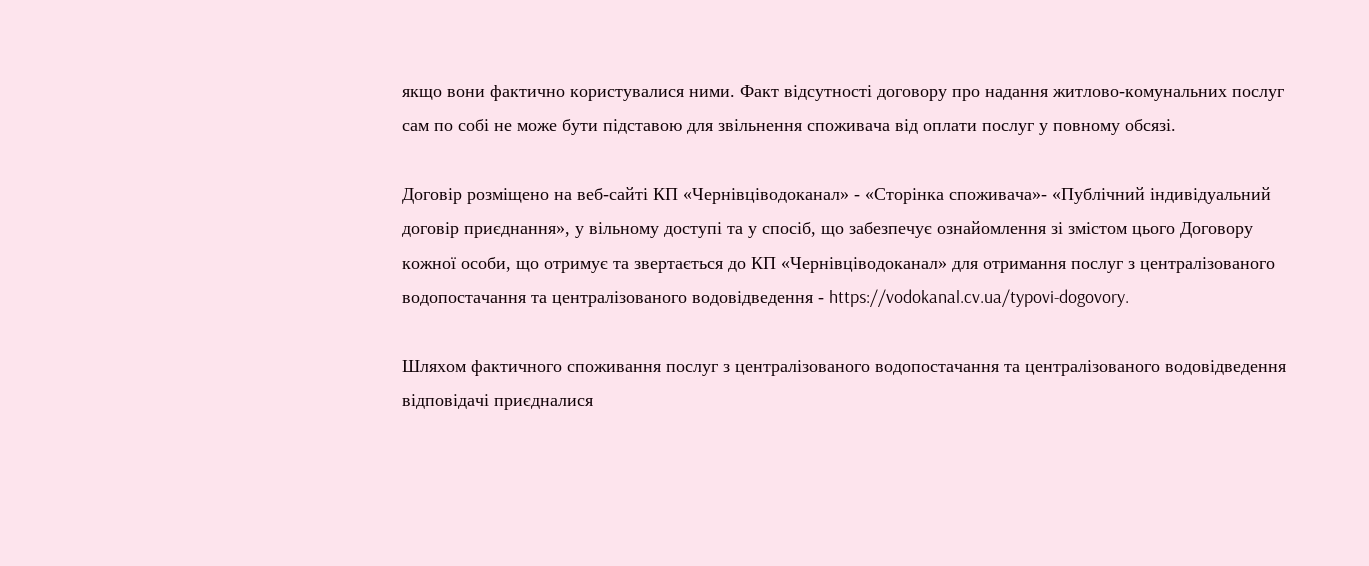якщо вони фактично користувалися ними. Факт відсутності договору про надання житлово-комунальних послуг сам по собі не може бути підставою для звільнення споживача від оплати послуг у повному обсязі.

Договір розміщено на веб-сайті КП «Чернівціводоканал» - «Сторінка споживача»- «Публічний індивідуальний договір приєднання», у вільному доступі та у спосіб, що забезпечує ознайомлення зі змістом цього Договору кожної особи, що отримує та звертається до КП «Чернівціводоканал» для отримання послуг з централізованого водопостачання та централізованого водовідведення - https://vodokanal.cv.ua/typovi-dogovory.

Шляхом фактичного споживання послуг з централізованого водопостачання та централізованого водовідведення відповідачі приєдналися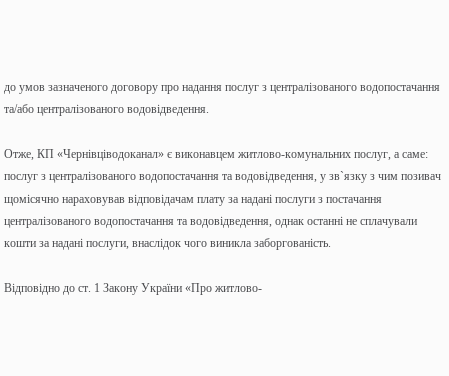до умов зазначеного договору про надання послуг з централізованого водопостачання та/або централізованого водовідведення.

Отже, КП «Чернівціводоканал» є виконавцем житлово-комунальних послуг, а саме: послуг з централізованого водопостачання та водовідведення, у зв`язку з чим позивач щомісячно нараховував відповідачам плату за надані послуги з постачання централізованого водопостачання та водовідведення, однак останні не сплачували кошти за надані послуги, внаслідок чого виникла заборгованість.

Відповідно до ст. 1 Закону України «Про житлово-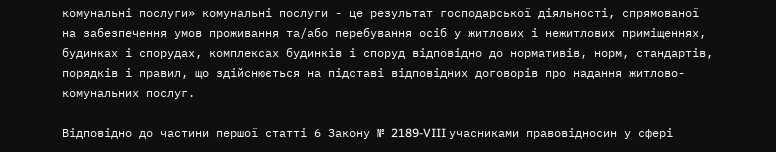комунальні послуги» комунальні послуги - це результат господарської діяльності, спрямованої на забезпечення умов проживання та/або перебування осіб у житлових і нежитлових приміщеннях, будинках і спорудах, комплексах будинків і споруд відповідно до нормативів, норм, стандартів, порядків і правил, що здійснюється на підставі відповідних договорів про надання житлово-комунальних послуг.

Відповідно до частини першої статті 6 Закону № 2189-VIII учасниками правовідносин у сфері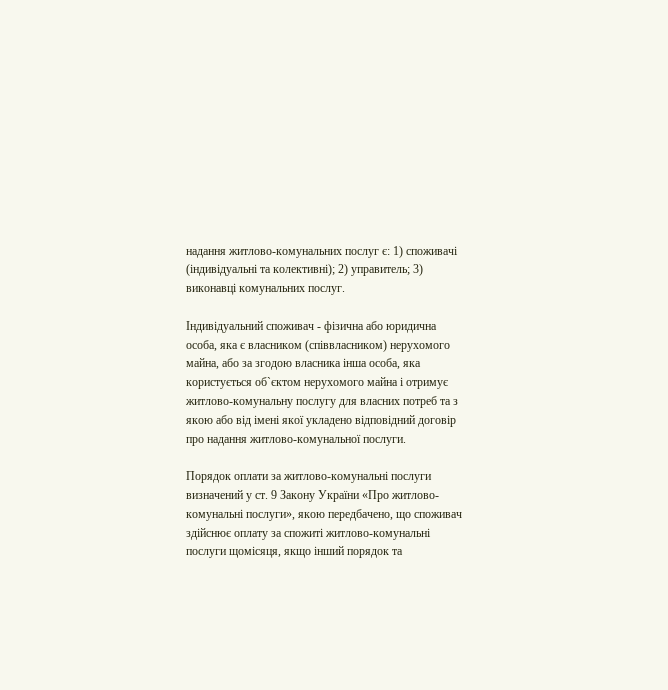надання житлово-комунальних послуг є: 1) споживачі (індивідуальні та колективні); 2) управитель; 3) виконавці комунальних послуг.

Індивідуальний споживач - фізична або юридична особа, яка є власником (співвласником) нерухомого майна, або за згодою власника інша особа, яка користується об`єктом нерухомого майна і отримує житлово-комунальну послугу для власних потреб та з якою або від імені якої укладено відповідний договір про надання житлово-комунальної послуги.

Порядок оплати за житлово-комунальні послуги визначений у ст. 9 Закону України «Про житлово-комунальні послуги», якою передбачено, що споживач здійснює оплату за спожиті житлово-комунальні послуги щомісяця, якщо інший порядок та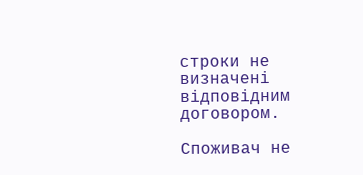строки не визначені відповідним договором.

Споживач не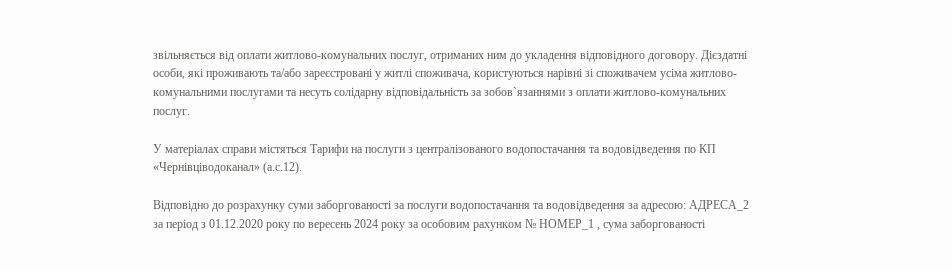звільняється від оплати житлово-комунальних послуг, отриманих ним до укладення відповідного договору. Дієздатні особи, які проживають та/або зареєстровані у житлі споживача, користуються нарівні зі споживачем усіма житлово-комунальними послугами та несуть солідарну відповідальність за зобов`язаннями з оплати житлово-комунальних послуг.

У матеріалах справи містяться Тарифи на послуги з централізованого водопостачання та водовідведення по КП «Чернівціводоканал» (а.с.12).

Відповідно до розрахунку суми заборгованості за послуги водопостачання та водовідведення за адресою: АДРЕСА_2 за період з 01.12.2020 року по вересень 2024 року за особовим рахунком № НОМЕР_1 , сума заборгованості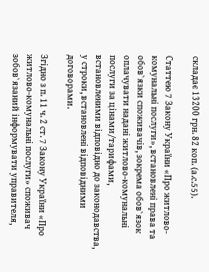складає 13200 грн. 82 коп. (а.с.55).

Статтею 7 Закону України «Про житлово-комунальні послуги», встановлені права та обов`язки споживачів, зокрема обов`язок оплачувати надані житлово-комунальні послуги за цінами/тарифами, встановленими відповідно до законодавства, у строки, встановлені відповідними договорами.

Згідно з п. 11 ч. 2 ст. 7 Закону України «Про житлово-комунальні послуги» споживач зобов`язаний інформувати управителя,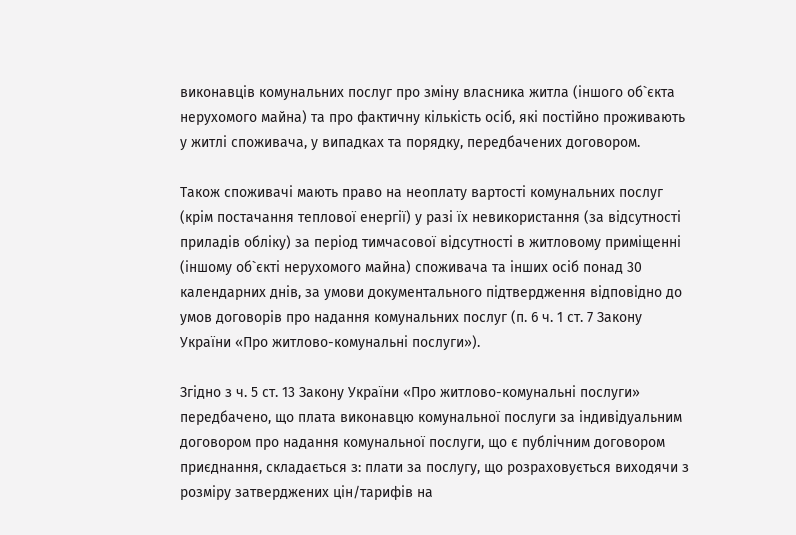виконавців комунальних послуг про зміну власника житла (іншого об`єкта нерухомого майна) та про фактичну кількість осіб, які постійно проживають у житлі споживача, у випадках та порядку, передбачених договором.

Також споживачі мають право на неоплату вартості комунальних послуг (крім постачання теплової енергії) у разі їх невикористання (за відсутності приладів обліку) за період тимчасової відсутності в житловому приміщенні (іншому об`єкті нерухомого майна) споживача та інших осіб понад 30 календарних днів, за умови документального підтвердження відповідно до умов договорів про надання комунальних послуг (п. 6 ч. 1 ст. 7 Закону України «Про житлово-комунальні послуги»).

Згідно з ч. 5 ст. 13 Закону України «Про житлово-комунальні послуги» передбачено, що плата виконавцю комунальної послуги за індивідуальним договором про надання комунальної послуги, що є публічним договором приєднання, складається з: плати за послугу, що розраховується виходячи з розміру затверджених цін/тарифів на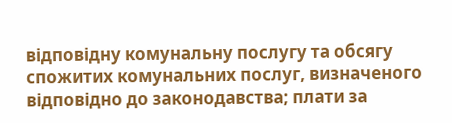відповідну комунальну послугу та обсягу спожитих комунальних послуг, визначеного відповідно до законодавства; плати за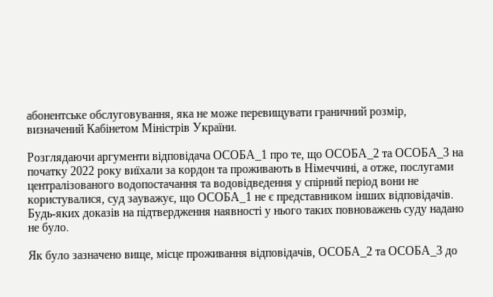абонентське обслуговування, яка не може перевищувати граничний розмір, визначений Кабінетом Міністрів України.

Розглядаючи аргументи відповідача ОСОБА_1 про те, що ОСОБА_2 та ОСОБА_3 на початку 2022 року виїхали за кордон та проживають в Німеччині, а отже, послугами централізованого водопостачання та водовідведення у спірний період вони не користувалися, суд зауважує, що ОСОБА_1 не є представником інших відповідачів. Будь-яких доказів на підтвердження наявності у нього таких повноважень суду надано не було.

Як було зазначено вище, місце проживання відповідачів, ОСОБА_2 та ОСОБА_3 до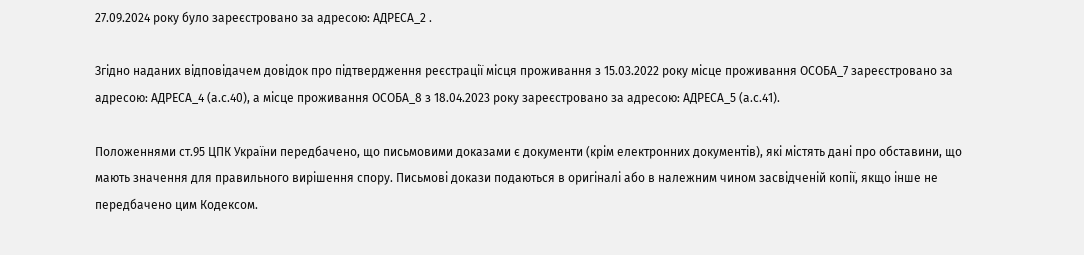27.09.2024 року було зареєстровано за адресою: АДРЕСА_2 .

Згідно наданих відповідачем довідок про підтвердження реєстрації місця проживання з 15.03.2022 року місце проживання ОСОБА_7 зареєстровано за адресою: АДРЕСА_4 (а.с.40), а місце проживання ОСОБА_8 з 18.04.2023 року зареєстровано за адресою: АДРЕСА_5 (а.с.41).

Положеннями ст.95 ЦПК України передбачено, що письмовими доказами є документи (крім електронних документів), які містять дані про обставини, що мають значення для правильного вирішення спору. Письмові докази подаються в оригіналі або в належним чином засвідченій копії, якщо інше не передбачено цим Кодексом.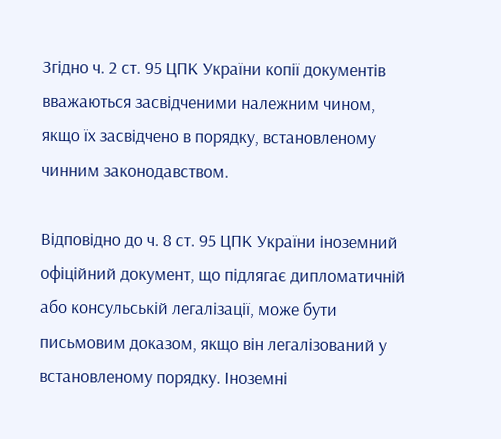Згідно ч. 2 ст. 95 ЦПК України копії документів вважаються засвідченими належним чином, якщо їх засвідчено в порядку, встановленому чинним законодавством.

Відповідно до ч. 8 ст. 95 ЦПК України іноземний офіційний документ, що підлягає дипломатичній або консульській легалізації, може бути письмовим доказом, якщо він легалізований у встановленому порядку. Іноземні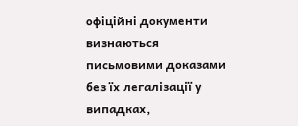офіційні документи визнаються письмовими доказами без їх легалізації у випадках,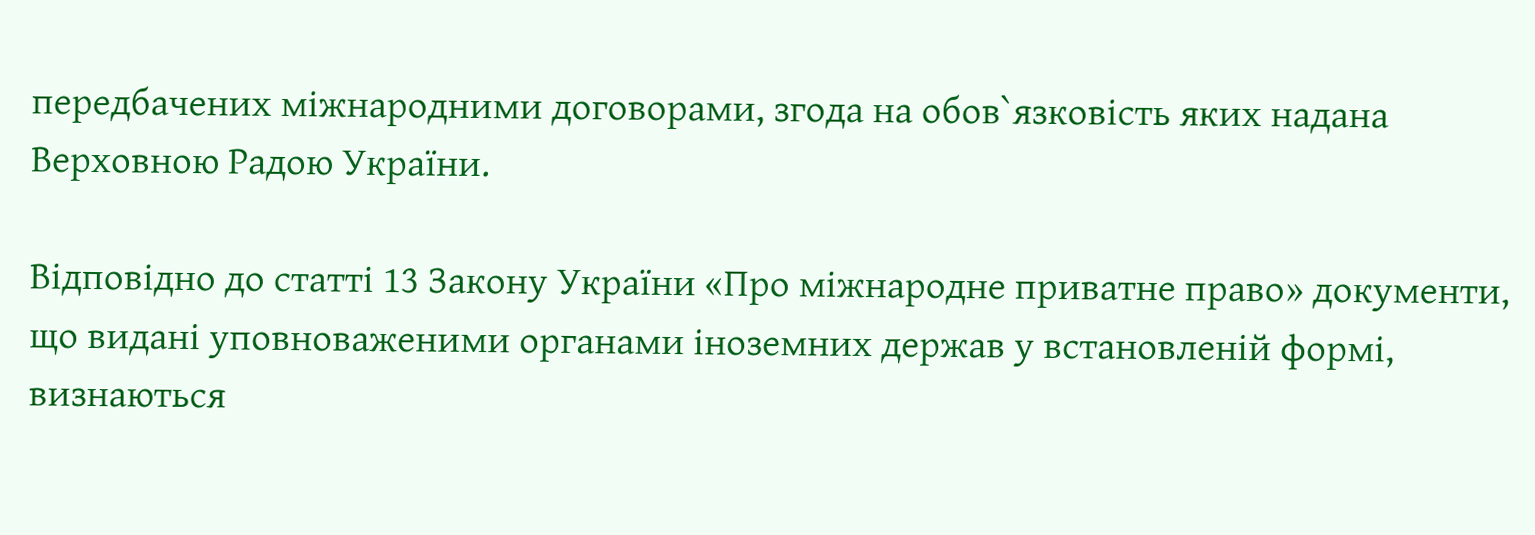передбачених міжнародними договорами, згода на обов`язковість яких надана Верховною Радою України.

Відповідно до статті 13 Закону України «Про міжнародне приватне право» документи, що видані уповноваженими органами іноземних держав у встановленій формі, визнаються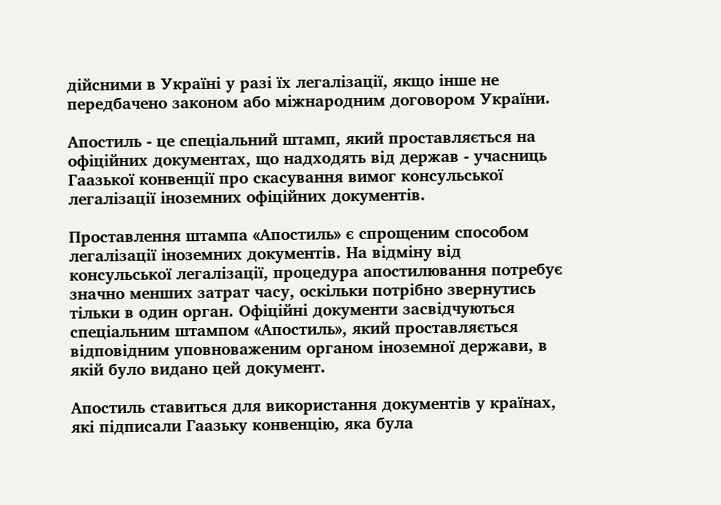дійсними в Україні у разі їх легалізації, якщо інше не передбачено законом або міжнародним договором України.

Апостиль - це спеціальний штамп, який проставляється на офіційних документах, що надходять від держав - учасниць Гаазької конвенції про скасування вимог консульської легалізації іноземних офіційних документів.

Проставлення штампа «Апостиль» є спрощеним способом легалізації іноземних документів. На відміну від консульської легалізації, процедура апостилювання потребує значно менших затрат часу, оскільки потрібно звернутись тільки в один орган. Офіційні документи засвідчуються спеціальним штампом «Апостиль», який проставляється відповідним уповноваженим органом іноземної держави, в якій було видано цей документ.

Апостиль ставиться для використання документів у країнах, які підписали Гаазьку конвенцію, яка була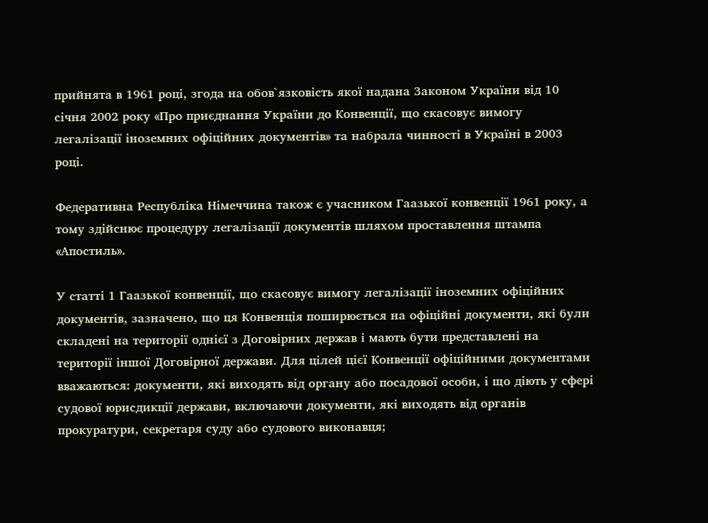прийнята в 1961 році, згода на обов`язковість якої надана Законом України від 10 січня 2002 року «Про приєднання України до Конвенції, що скасовує вимогу легалізації іноземних офіційних документів» та набрала чинності в Україні в 2003 році.

Федеративна Республіка Німеччина також є учасником Гаазької конвенції 1961 року, а тому здійснює процедуру легалізації документів шляхом проставлення штампа «Апостиль».

У статті 1 Гаазької конвенції, що скасовує вимогу легалізації іноземних офіційних документів, зазначено, що ця Конвенція поширюється на офіційні документи, які були складені на території однієї з Договірних держав і мають бути представлені на території іншої Договірної держави. Для цілей цієї Конвенції офіційними документами вважаються: документи, які виходять від органу або посадової особи, і що діють у сфері судової юрисдикції держави, включаючи документи, які виходять від органів прокуратури, секретаря суду або судового виконавця;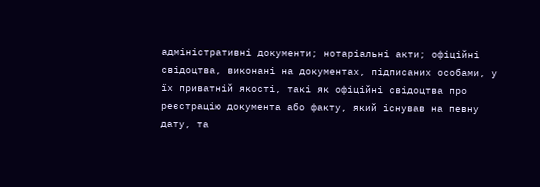адміністративні документи; нотаріальні акти; офіційні свідоцтва, виконані на документах, підписаних особами, у їх приватній якості, такі як офіційні свідоцтва про реєстрацію документа або факту, який існував на певну дату, та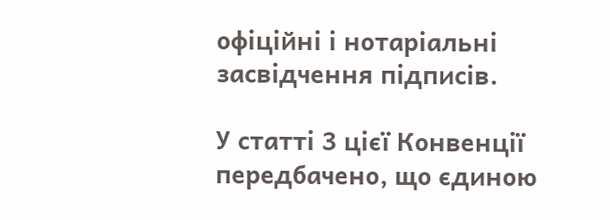офіційні і нотаріальні засвідчення підписів.

У статті 3 цієї Конвенції передбачено, що єдиною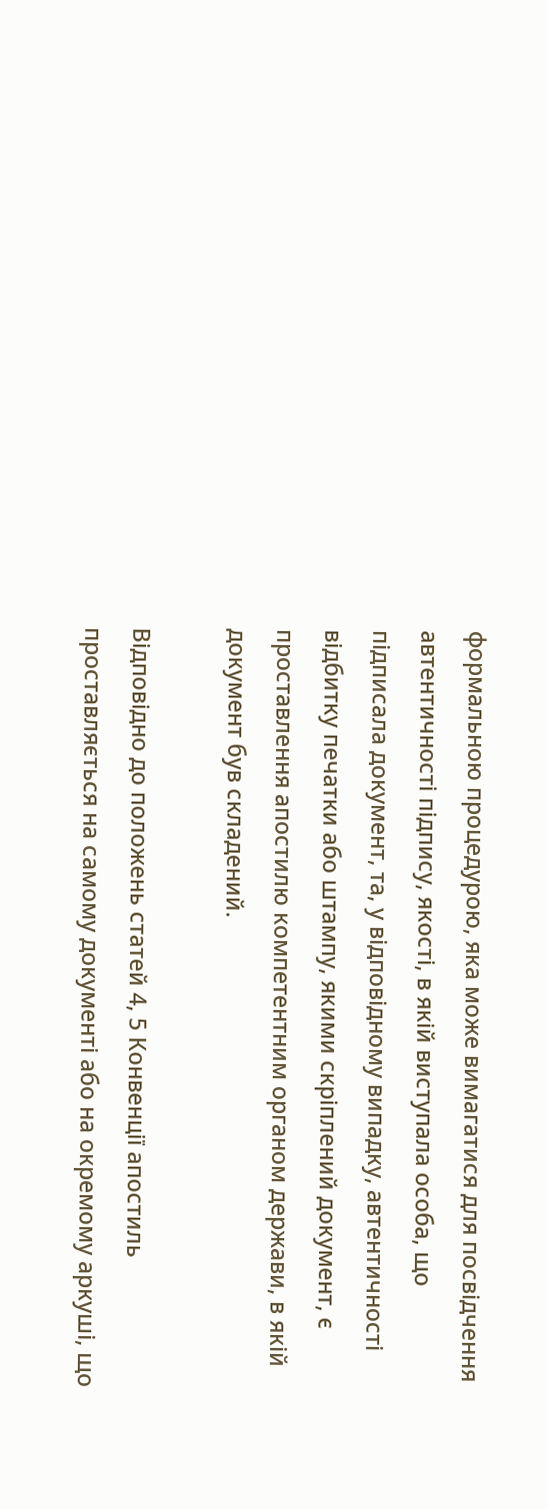формальною процедурою, яка може вимагатися для посвідчення автентичності підпису, якості, в якій виступала особа, що підписала документ, та, у відповідному випадку, автентичності відбитку печатки або штампу, якими скріплений документ, є проставлення апостилю компетентним органом держави, в якій документ був складений.

Відповідно до положень статей 4, 5 Конвенції апостиль проставляється на самому документі або на окремому аркуші, що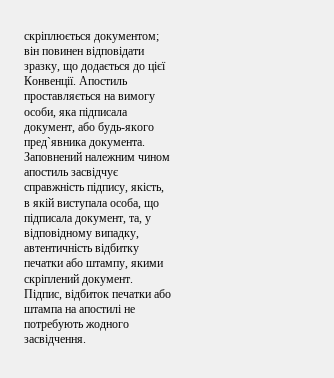скріплюється документом; він повинен відповідати зразку, що додається до цієї Конвенції. Апостиль проставляється на вимогу особи, яка підписала документ, або будь-якого пред`явника документа. Заповнений належним чином апостиль засвідчує справжність підпису, якість, в якій виступала особа, що підписала документ, та, у відповідному випадку, автентичність відбитку печатки або штампу, якими скріплений документ. Підпис, відбиток печатки або штампа на апостилі не потребують жодного засвідчення.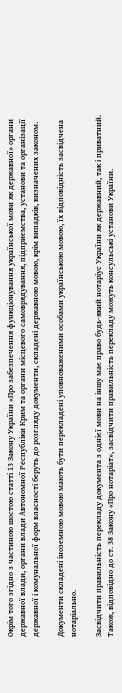Окрім того згідно з частиною шостою статті 13 Закону України «Про забезпечення функціонування української мови як державної» органи державної влади, органи влади Автономної Республіки Крим та органи місцевого самоврядування, підприємства, установи та організації державної і комунальної форм власності беруть до розгляду документи, складені державною мовою, крім випадків, визначених законом.

Документи складені іноземною мовою мають бути перекладені уповноваженими особами українською мовою, їх відповідність засвідчена нотаріально.

Засвідчити правильність перекладу документа з однієї мови на іншу має право будь-який нотаріус України як державний, так і приватний. Також, відповідно до ст. 38 Закону «Про нотаріат», засвідчити правильність перекладу можуть консульські установи України.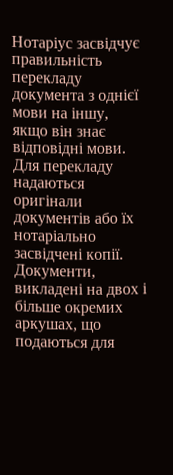Нотаріус засвідчує правильність перекладу документа з однієї мови на іншу, якщо він знає відповідні мови. Для перекладу надаються оригінали документів або їх нотаріально засвідчені копії. Документи, викладені на двох і більше окремих аркушах, що подаються для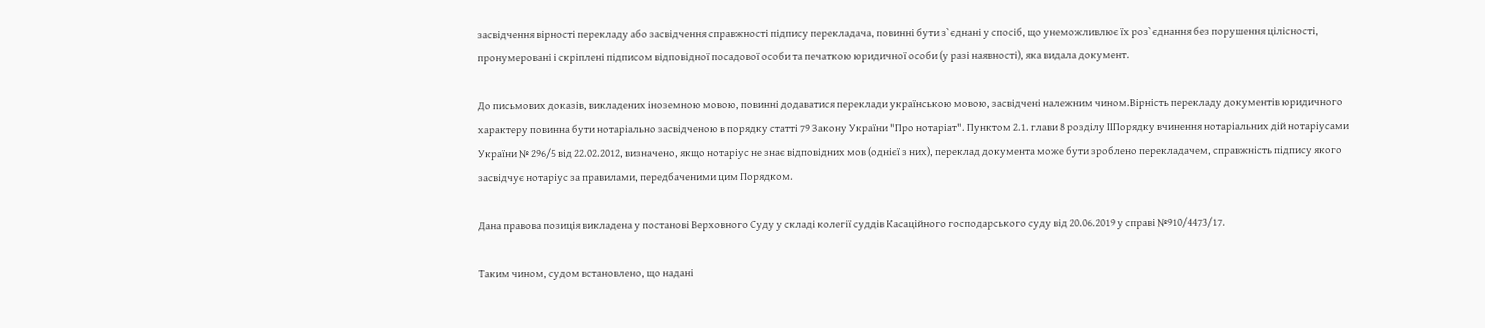засвідчення вірності перекладу або засвідчення справжності підпису перекладача, повинні бути з`єднані у спосіб, що унеможливлює їх роз`єднання без порушення цілісності, пронумеровані і скріплені підписом відповідної посадової особи та печаткою юридичної особи (у разі наявності), яка видала документ.

До письмових доказів, викладених іноземною мовою, повинні додаватися переклади українською мовою, засвідчені належним чином.Вірність перекладу документів юридичного характеру повинна бути нотаріально засвідченою в порядку статті 79 Закону України "Про нотаріат". Пунктом 2.1. глави 8 розділу ІІПорядку вчинення нотаріальних дій нотаріусами України № 296/5 від 22.02.2012, визначено, якщо нотаріус не знає відповідних мов (однієї з них), переклад документа може бути зроблено перекладачем, справжність підпису якого засвідчує нотаріус за правилами, передбаченими цим Порядком.

Дана правова позиція викладена у постанові Верховного Суду у складі колегії суддів Касаційного господарського суду від 20.06.2019 у справі №910/4473/17.

Таким чином, судом встановлено, що надані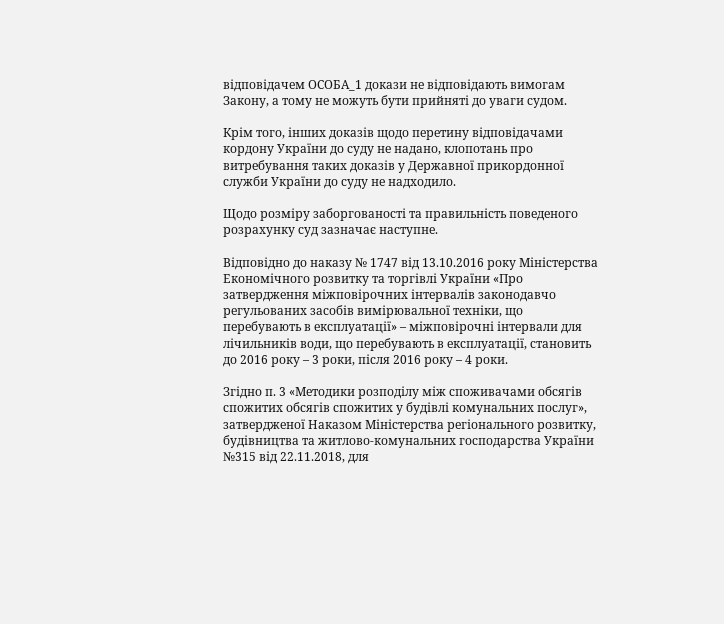відповідачем ОСОБА_1 докази не відповідають вимогам Закону, а тому не можуть бути прийняті до уваги судом.

Крім того, інших доказів щодо перетину відповідачами кордону України до суду не надано, клопотань про витребування таких доказів у Державної прикордонної служби України до суду не надходило.

Щодо розміру заборгованості та правильність поведеного розрахунку суд зазначає наступне.

Відповідно до наказу № 1747 від 13.10.2016 року Міністерства Економічного розвитку та торгівлі України «Про затвердження міжповірочних інтервалів законодавчо регульованих засобів вимірювальної техніки, що перебувають в експлуатації» – міжповірочні інтервали для лічильників води, що перебувають в експлуатації, становить до 2016 року – 3 роки, після 2016 року – 4 роки.

Згідно п. 3 «Методики розподілу між споживачами обсягів спожитих обсягів спожитих у будівлі комунальних послуг», затвердженої Наказом Міністерства регіонального розвитку, будівництва та житлово-комунальних господарства України №315 від 22.11.2018, для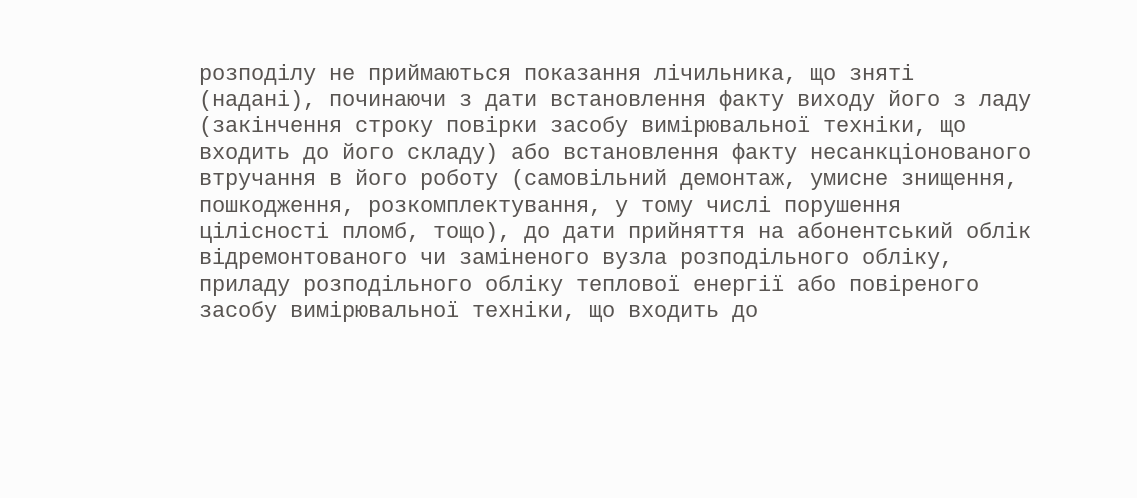розподілу не приймаються показання лічильника, що зняті (надані), починаючи з дати встановлення факту виходу його з ладу (закінчення строку повірки засобу вимірювальної техніки, що входить до його складу) або встановлення факту несанкціонованого втручання в його роботу (самовільний демонтаж, умисне знищення, пошкодження, розкомплектування, у тому числі порушення цілісності пломб, тощо), до дати прийняття на абонентський облік відремонтованого чи заміненого вузла розподільного обліку, приладу розподільного обліку теплової енергії або повіреного засобу вимірювальної техніки, що входить до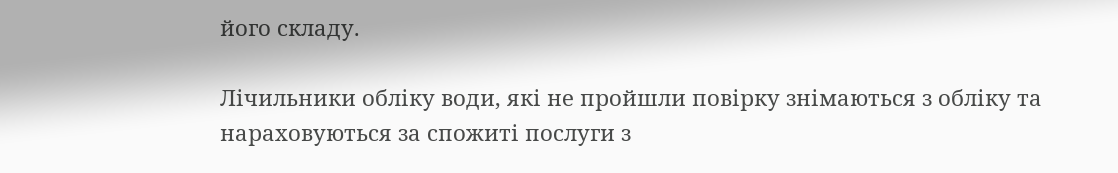його складу.

Лічильники обліку води, які не пройшли повірку знімаються з обліку та нараховуються за спожиті послуги з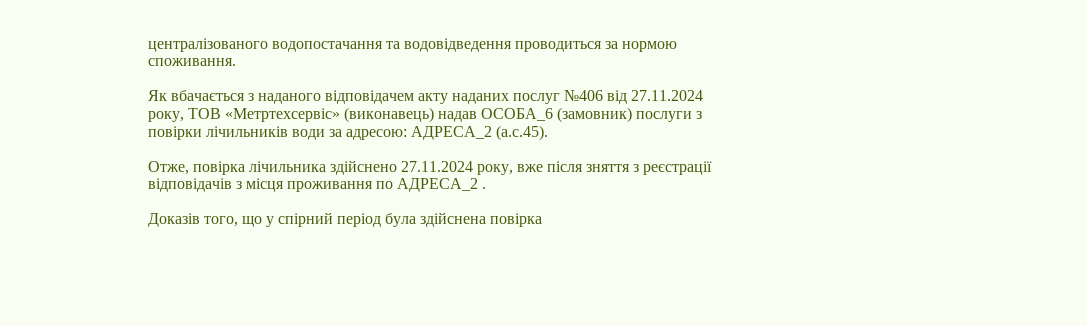централізованого водопостачання та водовідведення проводиться за нормою споживання.

Як вбачається з наданого відповідачем акту наданих послуг №406 від 27.11.2024 року, ТОВ «Метртехсервіс» (виконавець) надав ОСОБА_6 (замовник) послуги з повірки лічильників води за адресою: АДРЕСА_2 (а.с.45).

Отже, повірка лічильника здійснено 27.11.2024 року, вже після зняття з реєстрації відповідачів з місця проживання по АДРЕСА_2 .

Доказів того, що у спірний період була здійснена повірка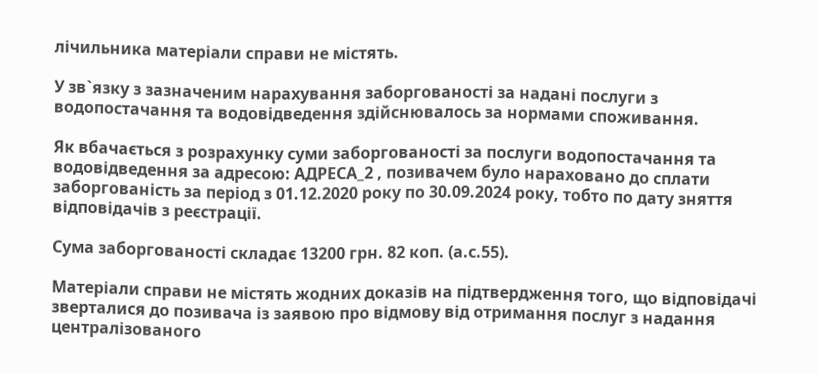лічильника матеріали справи не містять.

У зв`язку з зазначеним нарахування заборгованості за надані послуги з водопостачання та водовідведення здійснювалось за нормами споживання.

Як вбачається з розрахунку суми заборгованості за послуги водопостачання та водовідведення за адресою: АДРЕСА_2 , позивачем було нараховано до сплати заборгованість за період з 01.12.2020 року по 30.09.2024 року, тобто по дату зняття відповідачів з реєстрації.

Сума заборгованості складає 13200 грн. 82 коп. (а.с.55).

Матеріали справи не містять жодних доказів на підтвердження того, що відповідачі зверталися до позивача із заявою про відмову від отримання послуг з надання централізованого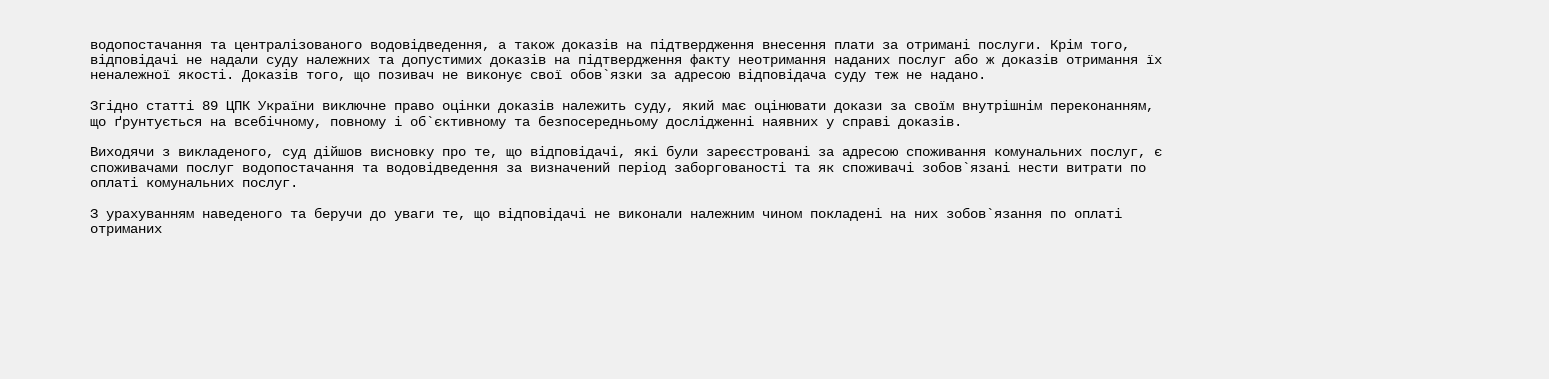водопостачання та централізованого водовідведення, а також доказів на підтвердження внесення плати за отримані послуги. Крім того, відповідачі не надали суду належних та допустимих доказів на підтвердження факту неотримання наданих послуг або ж доказів отримання їх неналежної якості. Доказів того, що позивач не виконує свої обов`язки за адресою відповідача суду теж не надано.

Згідно статті 89 ЦПК України виключне право оцінки доказів належить суду, який має оцінювати докази за своїм внутрішнім переконанням, що ґрунтується на всебічному, повному і об`єктивному та безпосередньому дослідженні наявних у справі доказів.

Виходячи з викладеного, суд дійшов висновку про те, що відповідачі, які були зареєстровані за адресою споживання комунальних послуг, є споживачами послуг водопостачання та водовідведення за визначений період заборгованості та як споживачі зобов`язані нести витрати по оплаті комунальних послуг.

З урахуванням наведеного та беручи до уваги те, що відповідачі не виконали належним чином покладені на них зобов`язання по оплаті отриманих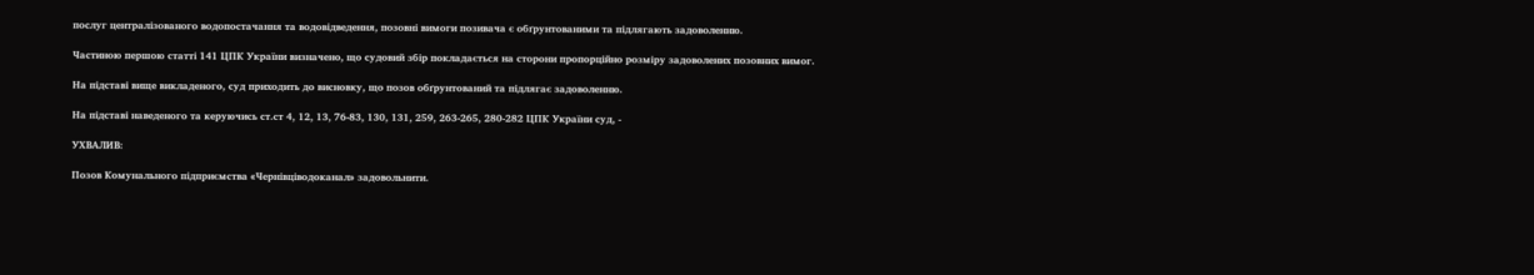послуг централізованого водопостачання та водовідведення, позовні вимоги позивача є обґрунтованими та підлягають задоволенню.

Частиною першою статті 141 ЦПК України визначено, що судовий збір покладається на сторони пропорційно розміру задоволених позовних вимог.

На підставі вище викладеного, суд приходить до висновку, що позов обґрунтований та підлягає задоволенню.

На підставі наведеного та керуючись ст.ст 4, 12, 13, 76-83, 130, 131, 259, 263-265, 280-282 ЦПК України суд, -

УХВАЛИВ:

Позов Комунального підприємства «Чернівціводоканал» задовольнити.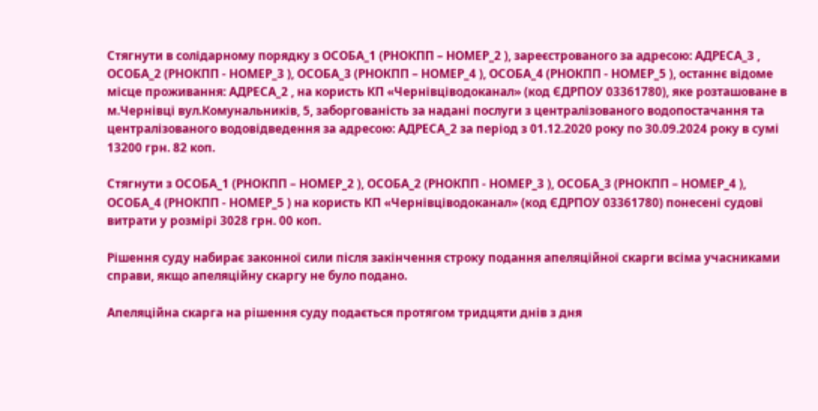Стягнути в солідарному порядку з ОСОБА_1 (РНОКПП – НОМЕР_2 ), зареєстрованого за адресою: АДРЕСА_3 , ОСОБА_2 (РНОКПП - НОМЕР_3 ), ОСОБА_3 (РНОКПП – НОМЕР_4 ), ОСОБА_4 (РНОКПП - НОМЕР_5 ), останнє відоме місце проживання: АДРЕСА_2 , на користь КП «Чернівціводоканал» (код ЄДРПОУ 03361780), яке розташоване в м.Чернівці вул.Комунальників, 5, заборгованість за надані послуги з централізованого водопостачання та централізованого водовідведення за адресою: АДРЕСА_2 за період з 01.12.2020 року по 30.09.2024 року в сумі 13200 грн. 82 коп.

Стягнути з ОСОБА_1 (РНОКПП – НОМЕР_2 ), ОСОБА_2 (РНОКПП - НОМЕР_3 ), ОСОБА_3 (РНОКПП – НОМЕР_4 ), ОСОБА_4 (РНОКПП - НОМЕР_5 ) на користь КП «Чернівціводоканал» (код ЄДРПОУ 03361780) понесені судові витрати у розмірі 3028 грн. 00 коп.

Рішення суду набирає законної сили після закінчення строку подання апеляційної скарги всіма учасниками справи, якщо апеляційну скаргу не було подано.

Апеляційна скарга на рішення суду подається протягом тридцяти днів з дня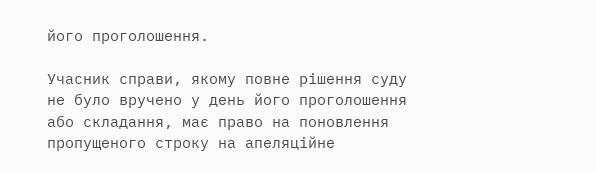його проголошення.

Учасник справи, якому повне рішення суду не було вручено у день його проголошення або складання, має право на поновлення пропущеного строку на апеляційне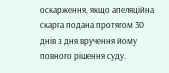оскарження, якщо апеляційна скарга подана протягом 30 днів з дня вручення йому повного рішення суду.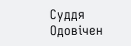Суддя Одовічен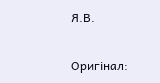Я.В.

Оригінал: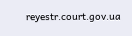reyestr.court.gov.ua